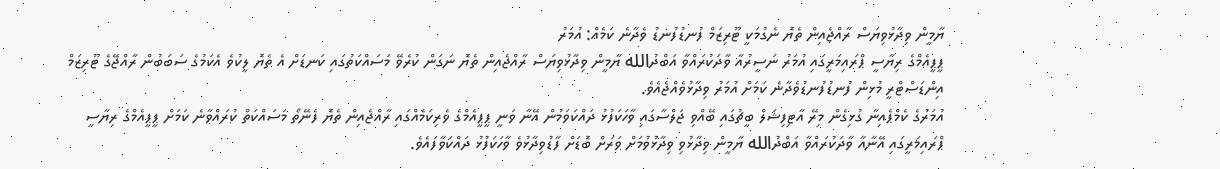ޔާމީން ވިދާޅުވިޔަސް ރާއްޖެއިން ތެޔޮ ނެގުމަކީ ޓޫރިޒަމް ފުނޑުފުނޑު ވެދާނެ ކަމެއް: އުމަރު
ޕީޕީއެމްގެ ރިޔާސީ ޕްރައިމަރީގައި އުމަރު ނަސީރުއާ ވާދަކުރައްވާ އަބްދުالله ޔާމީން ވިދާޅުވިޔަސް ރާއްޖެއިން ތެޔޮ ނަގަން ކުރެވޭ މަސައްކަތުގައި ކަނޑަށް އެ ތެޔޮ ލީކުވެ އެކަމުގެ ސަބަބުން ރާއްޖޭގެ ޓޫރިޒަމް އިންޑަސްޓްރީ މުޅިން ފުނޑުފުނޑުވެދާނެ ކަމަށް އުމަރު ވިދާޅުވެއްޖެއެވެ.
އުމަރުގެ ކެމްޕެއިނާ ގުޅިގެން މިރޭ އާޓިފިޝަލް ބީޗުގައި ބޭއްވި ޖަލްސާގައި ވާހަކަފުޅު ދައްކަވަމުން އޭނާ ވަނީ ޕީޕީއެމްގެ ވެރިކަމެއްގައި ރާއްޖެއިން ތެޔޮ ފެނޭތޯ މަސައްކަތް ކުރައްވާނެ ކަމަށް ޕީޕީއެމްގެ ރިޔާސީ ޕްރައިމަރީގައި އޭނާއާ ވާދަކުރައްވާ އަބްދުالله ޔާމީން ވިދާޅުވި ވިދާޅުވުމަށް ވަރަށް ބޮޑަށް ފާޑުވިދާޅުވެ ވާހަކަފުޅު ދައްކަވާފައެވެ.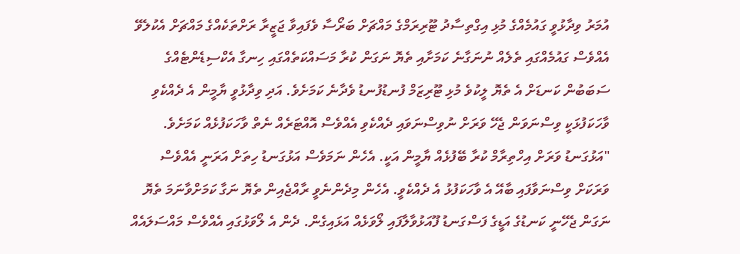އުމަރު ވިދާޅުވީ ގައުމެއްގެ މުޅި އިގްތިސާދު ޓޫރިރަމްގެ މައްޗަށް ބަރޯސާ ވެފައިވާ ޖަޒީރާ ރަށްތަކެއްގެ މައްޗަށް އެކުލެވޭ އެއްވެސް ގައުމެއްގައި ތެލެއް ނުނަގާނެ ކަމަށާއި ތެޔޮ ނަގަން ކުރާ މަސައްކަތެއްގައި ހިނގާ އެކްސިޑެންޓެއްގެ ސަބަބުން ކަނޑަށް އެ ތެޔޮ ލީކުވެ މުޅި ޓޫރިޒަމް ފުނޑުފުނޑު ވެދާނެ ކަމަށެވެ. އަދި ވިދާޅުވީ ޔާމީން އެ ދެއްކެވި ވާހަކަފުޅަކީ ވިސްނަވަން ޖެހޭ ވަރަށް ނުވިސްނަވައި ދެއްކެވި އެއްވެސް އޮއްޓަރެއް ނެތް ވާހަކަފުޅެއް ކަމަށެވެ.
"އަޅުގަނޑު ވަރަށް އިހްތިރާމް ކުރާ ބޭފުޅެއް ޔާމީން އަކީ. އެހެން ނަމަވެސް އަޅުގަނޑު ހިތަށް އަރަނީ އެއްވެސް ވަރަކަށް ވިސްނަވާފައި ބާއޭ އެ ވާހަކަފުޅު އެ ދެއްކެވީ. އެހެން މިދެންނެވީ ރާއްޖެއިން ތެޔޮ ނަގާ ކަމަށްވާނަމަ ތެޔޮ ނަގަން ޖެހޭނީ ކަނޑުގެ އަޑީގެ ފަސްގަނޑު ފޫއަޅުވާލާފައި ލޯވަޅެއް އަޅައިގެން. ދެން އެ ލޯވަޅުގައި އެއްވެސް މައްސަލައެއް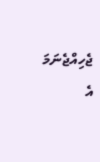ޖެހިއްޖެނަމަ އެ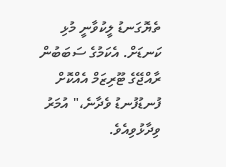ތެޔޮގަނޑު ލީކުވާނީ މުޅި ކަނޑަށް. އެކަމުގެ ސަބަބުން ރާއްޖޭގެ ޓޫރިޒަމް އެއްކޮށް ފުނޑުފުނޑު ވެދާނެ،" އުމަރު ވިދާޅުވިއެވެ.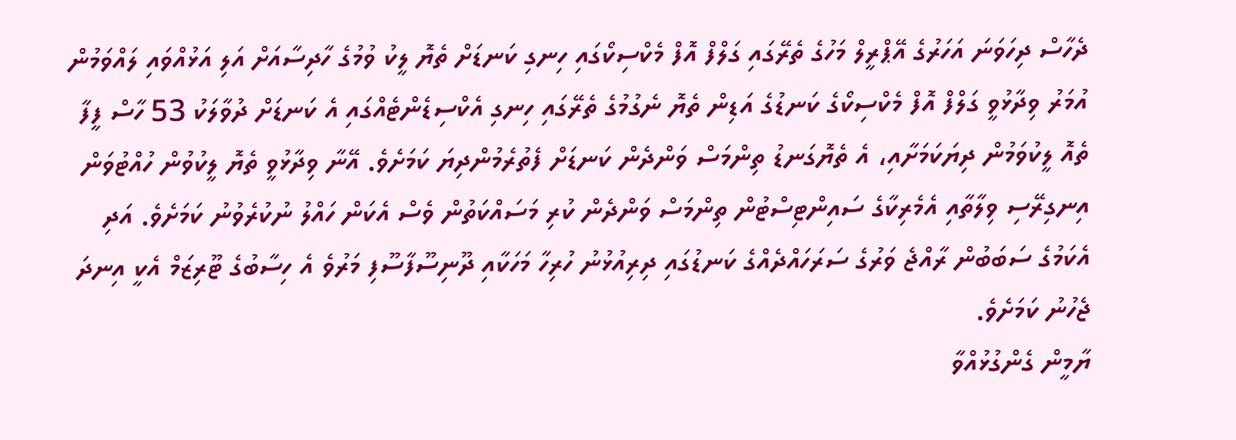ދެހާސް ދިހަވަނަ އަހަރުގެ އޭޕްރީލް މަހުގެ ތެރޭގައި ގަލްފް އޮފް މެކްސިކޯގައި ހިނގި ކަނޑަށް ތެޔޮ ލީކު ވުމުގެ ހާދިސާއަށް އަލި އަޅުއްވައި ލައްވަމުން އުމަރު ވިދާޅުވީ ގަލްފް އޮފް މެކްސިކޯގެ ކަނޑުގެ އަޑިން ތެޔޮ ނެގުމުގެ ތެރޭގައި ހިނގި އެކްސިޑެންޓެއްގައި އެ ކަނޑަށް ދުވާލަކު 53 ހާސް ފީފާ ތެއޮ ލީކުވަމުން ދިޔަކަމަށާއި، އެ ތެޔޮގަނޑު ތިންމަސް ވަންދެން ކަނޑަށް ފެތުރެމުންދިޔަ ކަމަށެވެ. އޭނާ ވިދާޅުވީ ތެޔޮ ލީކުވުން ހުއްޓުވަން އިނގިރޭސި ވިލާތާއި އެމެރިކާގެ ސައިންޓިސްޓުން ތިންމަސް ވަންދެން ކުރި މަސައްކަތުން ވެސް އެކަން ހައްލު ނުކުރެވުނު ކަމަށެވެ. އަދި އެކަމުގެ ސަބަބުން ރާއްޖެ ވަރުގެ ސަރަހައްދެއްގެ ކަނޑުގައި ދިރިއުޅުނު ހުރިހާ މަހަކާއި ދޫނިސޫފާސޫފި މަރުވެ އެ ހިސާބުގެ ޓޫރިޒަމް އެކީ އިނދަ ޖެހުނު ކަމަށެވެ.
ޔާމީން ގެންގުޅުއްވާ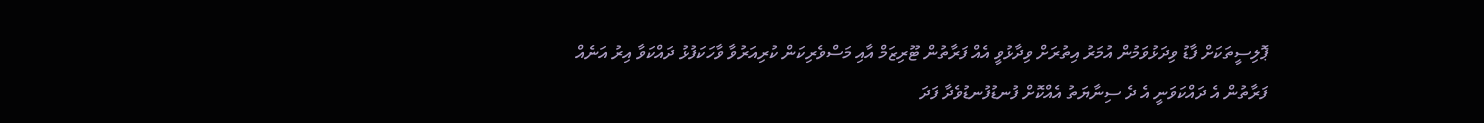ޕޮލިސީތަކަށް ފާޑު ވިދަޅުވަމުން އުމަރު އިތުރަށް ވިދާޅުވީ އެއް ފަރާތުން ޓޫރިޒަމް އާއި މަސްވެރިކަން ކުރިއަރުވާ ވާހަކަފުޅު ދައްކަވާ އިރު އަނެއް ފަރާތުން އެ ދައްކަވަނީ އެ ދެ ސިނާޔަތު އެއްކޮށް ފުނޑުފުނޑުވެދާ ފަދަ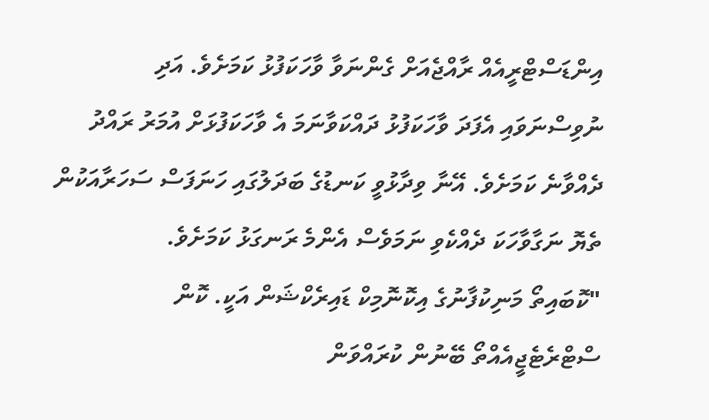އިންޑަސްޓްރީއެއް ރާއްޖެއަށް ގެންނަވާ ވާހަކަފުޅު ކަމަށެވެ. އަދި ނުވިސްނަވައި އެފަދަ ވާހަކަފުޅު ދައްކަވާނަމަ އެ ވާހަކަފުޅަށް އުމަރު ރައްދު ދެއްވާނެ ކަމަށެވެ. އޭނާ ވިދާޅުވީ ކަނޑުގެ ބަދަލުގައި ހަނަފަސް ސަހަރާއަކުން ތެޔޮ ނަގާވާހަކަ ދެއްކެވި ނަމަވެސް އެންމެ ރަނގަޅު ކަމަށެވެ.
"ކޮބައިތޯ މަނިކުފާނުގެ އިކޮނޮމިކް ޑައިރެކްޝަން އަކީ. ކޮން ސްޓްރެޓެޖީއެއްތޯ ބޭނުން ކުރައްވަން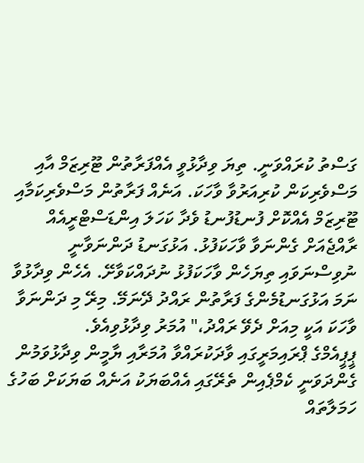ގަސްތު ކުރައްވަނީ. ތިޔަ ވިދާޅުވީ އެއްފަރާތުން ޓޫރިޒަމް އާއި މަސްވެރިކަން ކުރިއަރުވާ ވާހަކަ. އަނެއް ފަރާތުން މަސްވެރިކަމާއި ޓޫރިޒަމް އެއްކޮށް ފުނޑުފުނޑު ވެދާ ކަހަލަ އިންޑަސްޓްރީއެއް ރާއްޖެއަށް ގެންނަވާ ވާހަކަފުޅު. އަޅުގަނޑު ދަންނަވާނީ ނުވިސްނަވައި ތިޔަހެން ވާހަކަފުޅު ނުދައްކަވާށޭ. އެހެން ވިދާޅުވާ ނަމަ އަޅުގަނޑުމެންގެ ފަރާތުން ރައްދު ދޭނަމޭ. މިރޭ މި ދަންނަވާ ވާހަކަ އަކީ މިއަށް ދެވޭ ރައްދު،" އުމަރު ވިދާޅުވިއެވެ.
ޕީޕީއެމްގެ ޕްރައިމަރީގައި ވާދަކުރައްވާ އުމަރާއި ޔާމީން ވިދާޅުވަމުން ގެންދަވަނީ ކެމްޕެއިން ތެރޭގައި އެއްބަޔަކު އަނެއް ބަޔަކަށް ބަހުގެ ހަމަލާތައް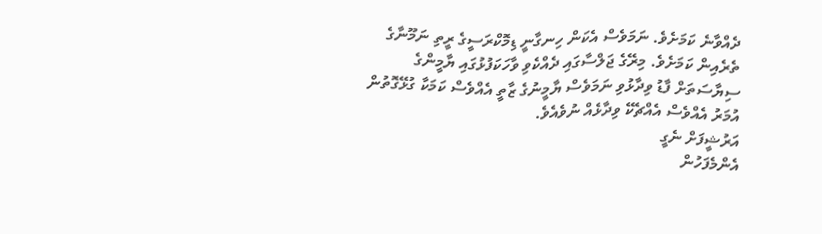ދެއްވާނެ ކަމަށެވެ. ނަމަވެސް އެކަން ހިނގާނީ ޑިމޮކްރަސީގެ ރީތި ނަމޫނާގެ ތެރެއިން ކަމަށެވެ. މިރޭގެ ޖަލްސާގައި ދެއްކެވި ވާހަކަފުޅުގައި ޔާމީންގެ ސިޔާސަތަށް ފާޑު ވިދާޅުވި ނަމަވެސް ޔާމީނުގެ ޒާތީ އެއްވެސް ކަމަކާ ގުޅޭގޮތުން އުމަރު އެއްވެސް އެއްޗެކޭ ވިދާޅެއް ނުވެއެވެ.
އަރުޝީފަށް ނެގީ
އެންމެފަހުން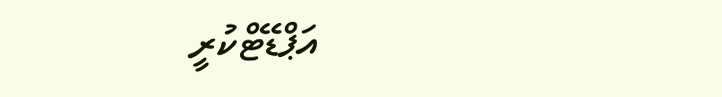އަޕްޑޭޓްކުރީ